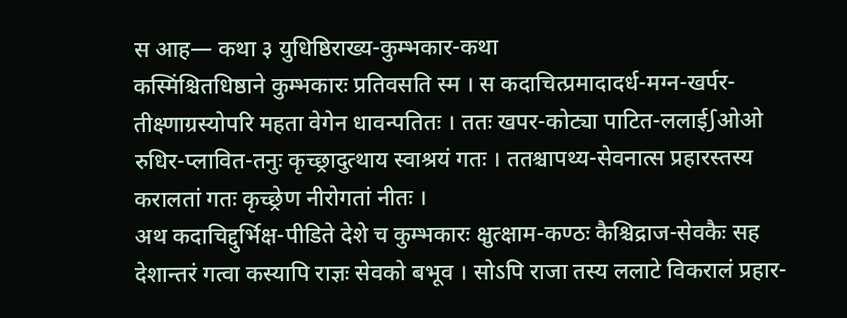स आह— कथा ३ युधिष्ठिराख्य-कुम्भकार-कथा
कस्मिंश्चितधिष्ठाने कुम्भकारः प्रतिवसति स्म । स कदाचित्प्रमादादर्ध-मग्न-खर्पर-तीक्ष्णाग्रस्योपरि महता वेगेन धावन्पतितः । ततः खपर-कोट्या पाटित-ललाई᳡ओओ रुधिर-प्लावित-तनुः कृच्छ्रादुत्थाय स्वाश्रयं गतः । ततश्चापथ्य-सेवनात्स प्रहारस्तस्य करालतां गतः कृच्छ्रेण नीरोगतां नीतः ।
अथ कदाचिद्दुर्भिक्ष-पीडिते देशे च कुम्भकारः क्षुत्क्षाम-कण्ठः कैश्चिद्राज-सेवकैः सह देशान्तरं गत्वा कस्यापि राज्ञः सेवको बभूव । सोऽपि राजा तस्य ललाटे विकरालं प्रहार-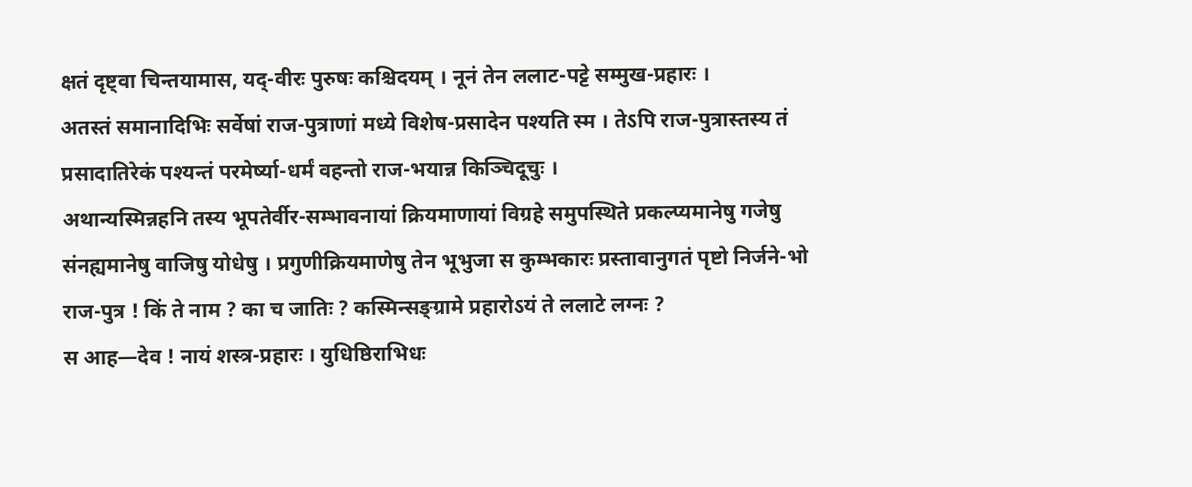क्षतं दृष्ट्वा चिन्तयामास, यद्-वीरः पुरुषः कश्चिदयम् । नूनं तेन ललाट-पट्टे सम्मुख-प्रहारः ।
अतस्तं समानादिभिः सर्वेषां राज-पुत्राणां मध्ये विशेष-प्रसादेन पश्यति स्म । तेऽपि राज-पुत्रास्तस्य तं प्रसादातिरेकं पश्यन्तं परमेर्ष्या-धर्मं वहन्तो राज-भयान्न किञ्चिदूचुः ।
अथान्यस्मिन्नहनि तस्य भूपतेर्वीर-सम्भावनायां क्रियमाणायां विग्रहे समुपस्थिते प्रकल्प्यमानेषु गजेषु संनह्यमानेषु वाजिषु योधेषु । प्रगुणीक्रियमाणेषु तेन भूभुजा स कुम्भकारः प्रस्तावानुगतं पृष्टो निर्जने-भो राज-पुत्र ! किं ते नाम ? का च जातिः ? कस्मिन्सङ्ग्रामे प्रहारोऽयं ते ललाटे लग्नः ?
स आह—देव ! नायं शस्त्र-प्रहारः । युधिष्ठिराभिधः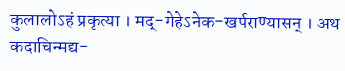कुलालोऽहं प्रकृत्या । मद्-गेहेऽनेक-खर्पराण्यासन् । अथ कदाचिन्मद्य-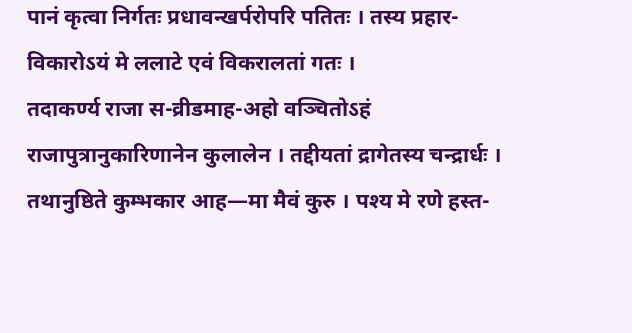पानं कृत्वा निर्गतः प्रधावन्खर्परोपरि पतितः । तस्य प्रहार-विकारोऽयं मे ललाटे एवं विकरालतां गतः ।
तदाकर्ण्य राजा स-व्रीडमाह-अहो वञ्चितोऽहं राजापुत्रानुकारिणानेन कुलालेन । तद्दीयतां द्रागेतस्य चन्द्रार्धः ।
तथानुष्ठिते कुम्भकार आह—मा मैवं कुरु । पश्य मे रणे हस्त-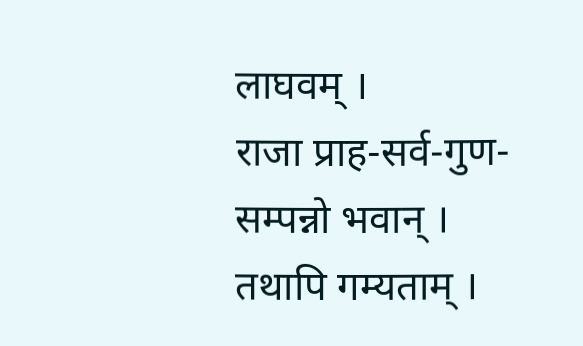लाघवम् ।
राजा प्राह-सर्व-गुण-सम्पन्नो भवान् । तथापि गम्यताम् ।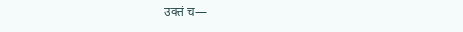उक्तं च—